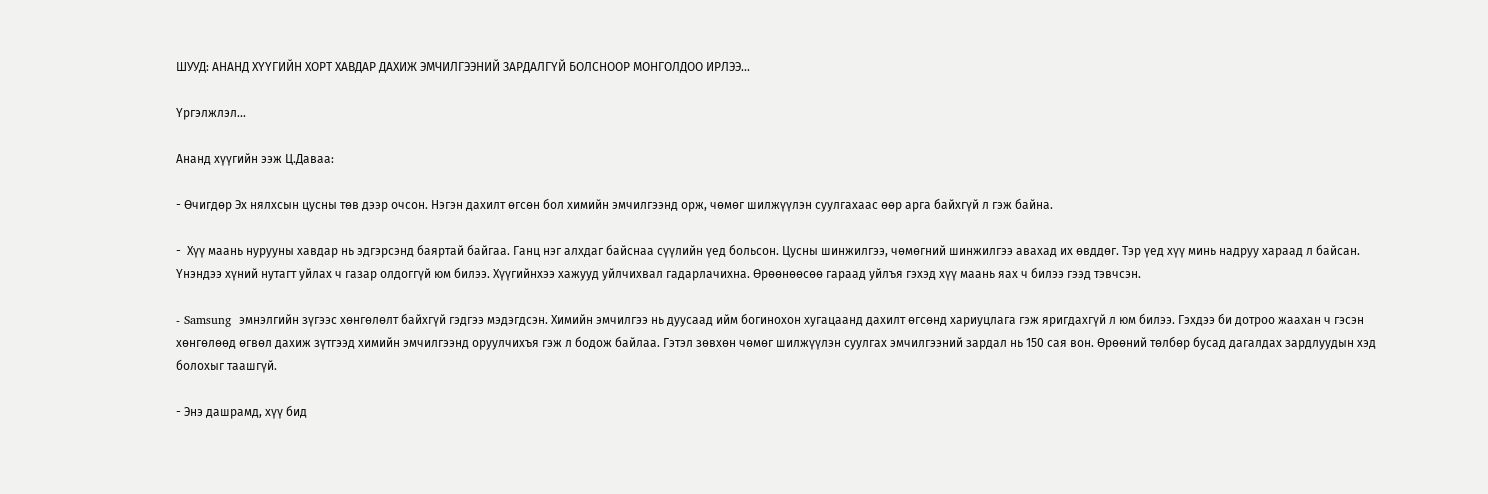ШУУД: АНАНД ХҮҮГИЙН ХОРТ ХАВДАР ДАХИЖ ЭМЧИЛГЭЭНИЙ ЗАРДАЛГҮЙ БОЛСНООР МОНГОЛДОО ИРЛЭЭ...

Үргэлжлэл...

Ананд хүүгийн ээж Ц.Даваа:

- Өчигдөр Эх нялхсын цусны төв дээр очсон. Нэгэн дахилт өгсөн бол химийн эмчилгээнд орж, чөмөг шилжүүлэн суулгахаас өөр арга байхгүй л гэж байна.

-  Хүү маань нурууны хавдар нь эдгэрсэнд баяртай байгаа. Ганц нэг алхдаг байснаа сүүлийн үед больсон. Цусны шинжилгээ, чөмөгний шинжилгээ авахад их өвддөг. Тэр үед хүү минь надруу хараад л байсан. Үнэндээ хүний нутагт уйлах ч газар олдоггүй юм билээ. Хүүгийнхээ хажууд уйлчихвал гадарлачихна. Өрөөнөөсөө гараад уйлъя гэхэд хүү маань яах ч билээ гээд тэвчсэн.

- Samsung  эмнэлгийн зүгээс хөнгөлөлт байхгүй гэдгээ мэдэгдсэн. Химийн эмчилгээ нь дуусаад ийм богинохон хугацаанд дахилт өгсөнд хариуцлага гэж яригдахгүй л юм билээ. Гэхдээ би дотроо жаахан ч гэсэн хөнгөлөөд өгвөл дахиж зүтгээд химийн эмчилгээнд оруулчихъя гэж л бодож байлаа. Гэтэл зөвхөн чөмөг шилжүүлэн суулгах эмчилгээний зардал нь 150 сая вон. Өрөөний төлбөр бусад дагалдах зардлуудын хэд болохыг таашгүй.

- Энэ дашрамд, хүү бид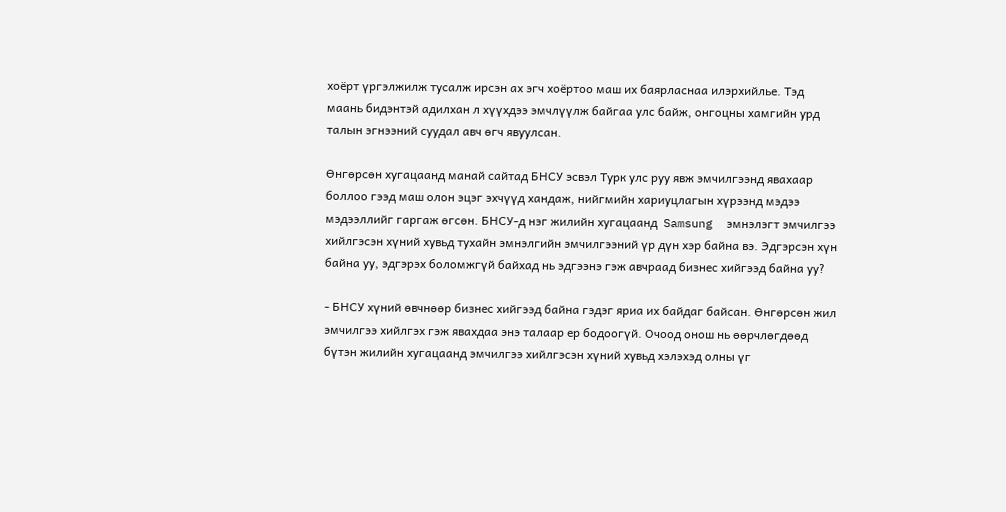хоёрт үргэлжилж тусалж ирсэн ах эгч хоёртоо маш их баярласнаа илэрхийлье. Тэд маань бидэнтэй адилхан л хүүхдээ эмчлүүлж байгаа улс байж, онгоцны хамгийн урд талын эгнээний суудал авч өгч явуулсан.

Өнгөрсөн хугацаанд манай сайтад БНСУ эсвэл Турк улс руу явж эмчилгээнд явахаар боллоо гээд маш олон эцэг эхчүүд хандаж, нийгмийн хариуцлагын хүрээнд мэдээ мэдээллийг гаргаж өгсөн. БНСУ-д нэг жилийн хугацаанд  Samsung  эмнэлэгт эмчилгээ хийлгэсэн хүний хувьд тухайн эмнэлгийн эмчилгээний үр дүн хэр байна вэ. Эдгэрсэн хүн байна уу, эдгэрэх боломжгүй байхад нь эдгээнэ гэж авчраад бизнес хийгээд байна уу?

- БНСУ хүний өвчнөөр бизнес хийгээд байна гэдэг яриа их байдаг байсан. Өнгөрсөн жил эмчилгээ хийлгэх гэж явахдаа энэ талаар ер бодоогүй. Очоод онош нь өөрчлөгдөөд бүтэн жилийн хугацаанд эмчилгээ хийлгэсэн хүний хувьд хэлэхэд олны үг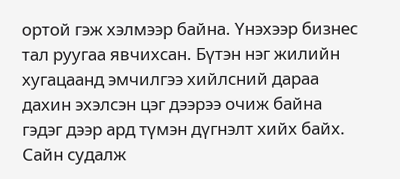ортой гэж хэлмээр байна. Үнэхээр бизнес тал руугаа явчихсан. Бүтэн нэг жилийн хугацаанд эмчилгээ хийлсний дараа дахин эхэлсэн цэг дээрээ очиж байна гэдэг дээр ард түмэн дүгнэлт хийх байх. Сайн судалж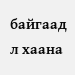байгаад л хаана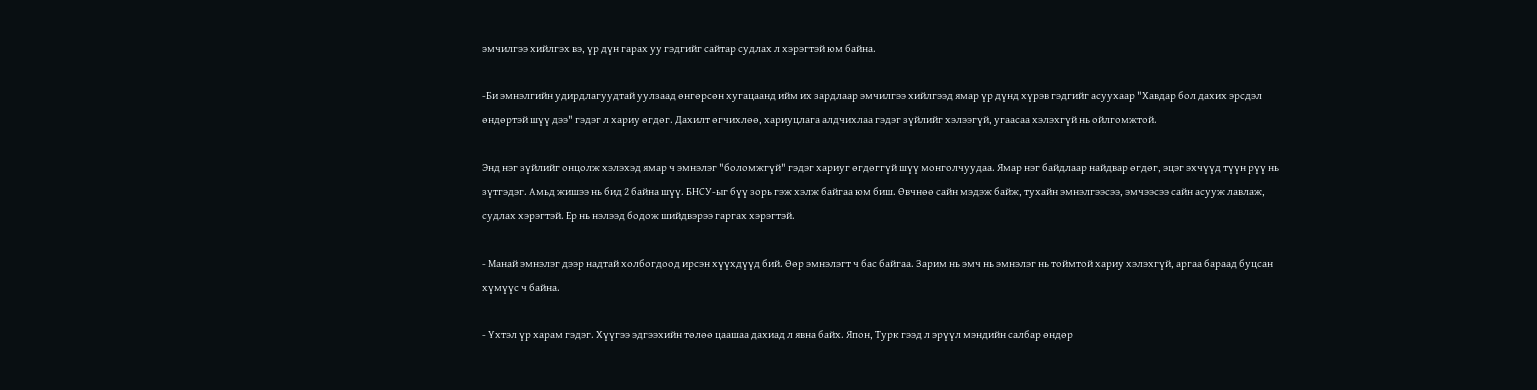эмчилгээ хийлгэх вэ, үр дүн гарах уу гэдгийг сайтар судлах л хэрэгтэй юм байна.

-Би эмнэлгийн удирдлагуудтай уулзаад өнгөрсөн хугацаанд ийм их зардлаар эмчилгээ хийлгээд ямар үр дүнд хүрэв гэдгийг асуухаар "Хавдар бол дахих эрсдэл өндөртэй шүү дээ" гэдэг л хариу өгдөг. Дахилт өгчихлөө, хариуцлага алдчихлаа гэдэг зүйлийг хэлээгүй, угаасаа хэлэхгүй нь ойлгомжтой.

Энд нэг зүйлийг онцолж хэлэхэд ямар ч эмнэлэг "боломжгүй" гэдэг хариуг өгдөггүй шүү монголчуудаа. Ямар нэг байдлаар найдвар өгдөг, эцэг эхчүүд түүн рүү нь зүтгэдэг. Амьд жишээ нь бид 2 байна шүү. БНСУ-ыг бүү зорь гэж хэлж байгаа юм биш. Өвчнөө сайн мэдэж байж, тухайн эмнэлгээсээ, эмчээсээ сайн асууж лавлаж, судлах хэрэгтэй. Ер нь нэлээд бодож шийдвэрээ гаргах хэрэгтэй.

- Манай эмнэлэг дээр надтай холбогдоод ирсэн хүүхдүүд бий. Өөр эмнэлэгт ч бас байгаа. Зарим нь эмч нь эмнэлэг нь тоймтой хариу хэлэхгүй, аргаа бараад буцсан хүмүүс ч байна.

- Үхтэл үр харам гэдэг. Хүүгээ эдгээхийн төлөө цаашаа дахиад л явна байх. Япон, Турк гээд л эрүүл мэндийн салбар өндөр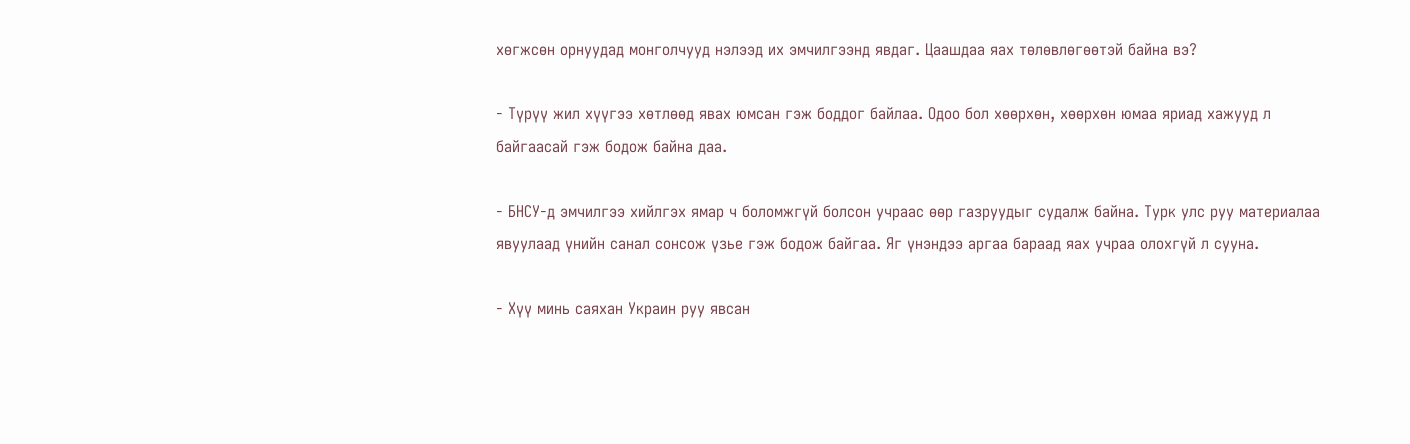хөгжсөн орнуудад монголчууд нэлээд их эмчилгээнд явдаг. Цаашдаа яах төлөвлөгөөтэй байна вэ?

- Түрүү жил хүүгээ хөтлөөд явах юмсан гэж боддог байлаа. Одоо бол хөөрхөн, хөөрхөн юмаа яриад хажууд л байгаасай гэж бодож байна даа.

- БНСУ-д эмчилгээ хийлгэх ямар ч боломжгүй болсон учраас өөр газруудыг судалж байна. Турк улс руу материалаа явуулаад үнийн санал сонсож үзье гэж бодож байгаа. Яг үнэндээ аргаа бараад яах учраа олохгүй л сууна.

- Хүү минь саяхан Украин руу явсан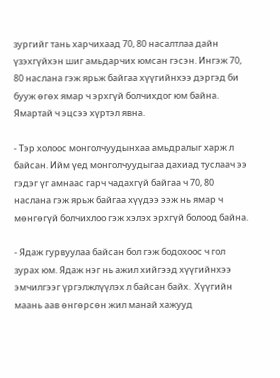зургийг тань харчихаад 70, 80 насалтлаа дайн үзэхгүйхэн шиг амьдарчих юмсан гэсэн. Ингэж 70, 80 наслана гэж ярьж байгаа хүүгийнхээ дэргэд би бууж өгөх ямар ч эрхгүй болчихдог юм байна. Ямартай ч эцсээ хүртэл явна.

- Тэр холоос монголчуудынхаа амьдралыг харж л байсан. Ийм үед монголчуудыгаа дахиад туслаач ээ гэдэг үг амнаас гарч чадахгүй байгаа ч 70, 80 наслана гэж ярьж байгаа хүүдээ ээж нь ямар ч мөнгөгүй болчихлоо гэж хэлэх эрхгүй болоод байна.

- Ядаж гурвуулаа байсан бол гэж бодохоос ч гол зурах юм. Ядаж нэг нь ажил хийгээд хүүгийнхээ эмчилгээг үргэлжлүүлэх л байсан байх.  Хүүгийн маань аав өнгөрсөн жил манай хажууд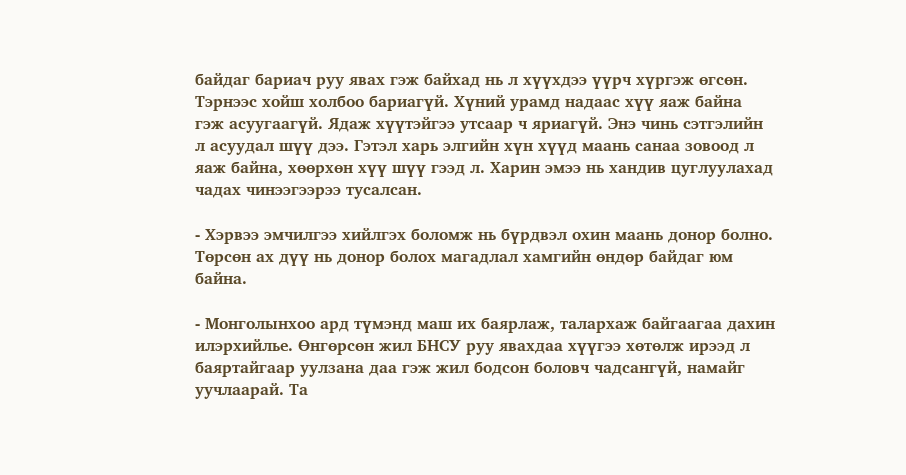байдаг бариач руу явах гэж байхад нь л хүүхдээ үүрч хүргэж өгсөн. Тэрнээс хойш холбоо бариагүй. Хүний урамд надаас хүү яаж байна гэж асуугаагүй. Ядаж хүүтэйгээ утсаар ч яриагүй. Энэ чинь сэтгэлийн л асуудал шүү дээ. Гэтэл харь элгийн хүн хүүд маань санаа зовоод л яаж байна, хөөрхөн хүү шүү гээд л. Харин эмээ нь хандив цуглуулахад чадах чинээгээрээ тусалсан.

- Хэрвээ эмчилгээ хийлгэх боломж нь бүрдвэл охин маань донор болно. Төрсөн ах дүү нь донор болох магадлал хамгийн өндөр байдаг юм байна.

- Монголынхоо ард түмэнд маш их баярлаж, талархаж байгаагаа дахин илэрхийлье. Өнгөрсөн жил БНСУ руу явахдаа хүүгээ хөтөлж ирээд л баяртайгаар уулзана даа гэж жил бодсон боловч чадсангүй, намайг уучлаарай. Та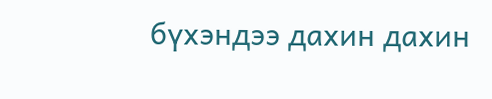бүхэндээ дахин дахин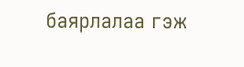баярлалаа гэж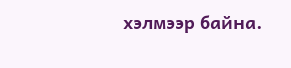хэлмээр байна.